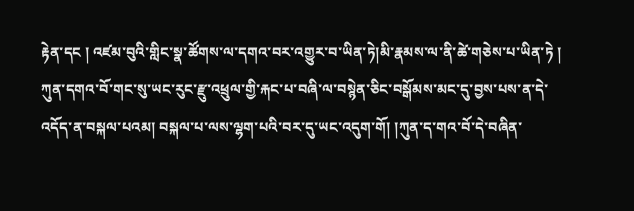རྟེན་དང ། འཛམ་བུའི་གླིང་སྣ་ཚོགས་ལ་དགའ་བར་འགྱུར་བ་ཡིན་ཏེ།མི་རྣམས་ལ་ནི་ཚེ་གཅེས་པ་ཡིན་ཏེ ། ཀུན་དགའ་བོ་གང་སུ་ཡང་རུང་རྫུ་འཕྲུལ་གྱི་རྐང་པ་བཞི་ལ་བསྙེན་ཅིང་བསྒོམས་མང་དུ་བྱས་པས་ན་དེ་འདོད་ན་བསྐལ་པའམ། བསྐལ་པ་ལས་ལྷག་པའི་བར་དུ་ཡང་འདུག་གོ། །ཀུན་ད་གའ་བོ་དེ་བཞིན་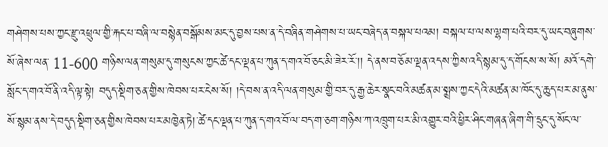གཤེགས་པས་ཀྱང་རྫུ་འཕྲུལ་གྱི་རྐང་པ་བཞི་ལ་བསྙེན་བསྒོམས་མང་དུ་བྱས་པས་ན་དེ་བཞིན་གཤེགས་པ་ཡང་བཞེད་ན་བསྐལ་པའམ། བསྐལ་པ་ལས་ལྷག་པའི་བར་དུ་ཡང་བཞུགས་སོ་ཞེས་ལན་ 11-600 གཉིས་ལན་གསུམ་དུ་གསུངས་ཀྱང་ཚེ་དང་ལྡན་པ་ཀུན་ད་གའ་བོ་ཅང་མི་ཟེར་རོ་།། དེ་ནས་བ་ཅོམ་ལྡན་འདས་ཀྱིས་འདི་སྙམ་དུ་ད་གོངས་ས་སོ། མའོ་དགེ་སློང་ད་གའ་བོ་ནི་འདི་ལྟ་སྟེ། བདུད་སྡིག་ཅན་གྱིས་ཁེབས་པར་ངེས་སོ། །དེ་བས་ན་འདི་ལན་གསུམ་གྱི་བར་དུ་རྒྱ་ཆེར་སྣང་བའི་མཚན་མ་སྨྲས་ཀྱང་དེའི་མཚན་མ་ཁོང་དུ་ཆུད་པར་མ་ནུས་སོ་སྙམ་ནས་དེ་བདུད་སྡིག་ཅན་གྱིས་ཁེབས་པར་མཁྱེན་ཏེ།་ཚེ་དང་ལྡན་པ་ཀུན་ད་གའ་བོ་ལ་བད་ག་ཅག་གཉིས་ཀ་འཁྲུག་པར་མི་འགྱུར་བའི་ཕྱིར་ཤིང་གཞན་ཞིག་གི་དྲུང་དུ་སོང་ལ་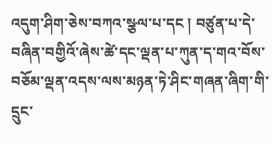འདུག་ཤིག་ཅེས་བཀའ་སྩལ་པ་དང ། བཙུན་པ་དེ་བཞིན་བགྱིའོ་ཞེས་ཚེ་དང་ལྡན་པ་ཀུན་ད་གའ་བོས་བཅོམ་ལྡན་འདས་ལས་མཉན་ཏེ་ཤིང་གཞན་ཞིག་གི་དྲུང་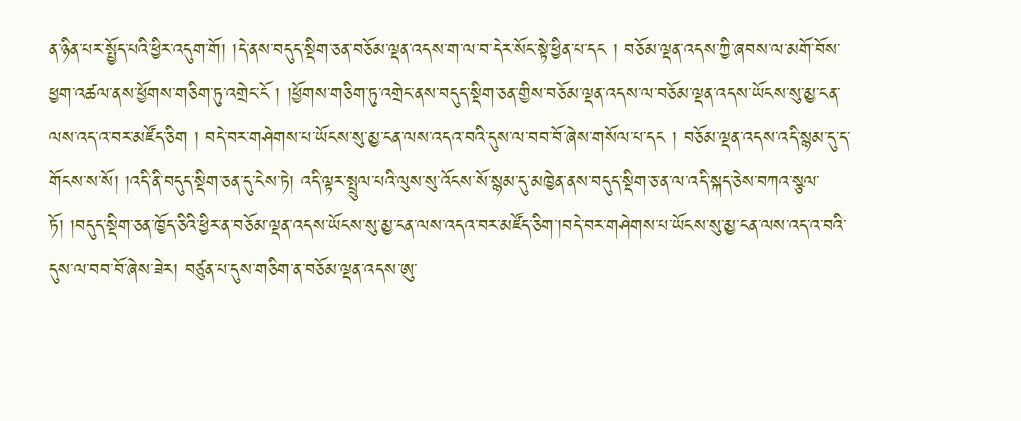ན་ཉིན་པར་སྤྱོད་པའི་ཕྱིར་འདུག་གོ། །དེ་ནས་བདུད་སྡིག་ཅན་བཅོམ་ལྡན་འདས་ག་ལ་བ་དེར་སོང་སྟེ་ཕྱིན་པ་དང ། བཅོམ་ལྡན་འདས་ཀྱི་ཞབས་ལ་མགོ་བོས་ཕྱག་འཚལ་ནས་ཕྱོགས་གཅིག་ཏུ་འགྲེང་ངོ ། །ཕྱོགས་གཅིག་ཏུ་འགྲེང་ནས་བདུད་སྡིག་ཅན་གྱིས་བཅོམ་ལྡན་འདས་ལ་བཅོམ་ལྡན་འདས་ཡོངས་སུ་མྱ་ངན་ལས་འད་འ་བར་མཛོད་ཅིག ། བདེ་བར་གཤེགས་པ་ཡོངས་སུ་མྱ་ངན་ལས་འདའ་བའི་དུས་ལ་བབ་བོ་ཞེས་གསོལ་པ་དང ། བཅོམ་ལྡན་འདས་འདི་སྙམ་དུ་ད་གོངས་ས་སོ། །འདི་ནི་བདུད་སྡིག་ཅན་དུ་ངེས་ཏེ། འདི་ལྟར་སྤྲུལ་པའི་ལུས་སུ་འོངས་སོ་སྙམ་དུ་མཁྱེན་ནས་བདུད་སྡིག་ཅ་ན་ལ་འདི་སྐད་ཅེས་བཀའ་སྩལ་ཏོ། །བདུད་སྡིག་ཅན་ཁྱོད་ཅིའི་ཕྱིར་ན་བཅོམ་ལྡན་འདས་ཡོངས་སུ་མྱ་ངན་ལས་འདའ་བར་མཛོད་ཅིག་།བདེ་བར་གཤེགས་པ་ཡོངས་སུ་མྱ་ངན་ལས་འད་འ་བའི་དུས་ལ་བབ་བོ་ཞེས་ཟེར། བཙུན་པ་དུས་གཅིག་ན་བཅོམ་ལྡན་འདས་ཨུ་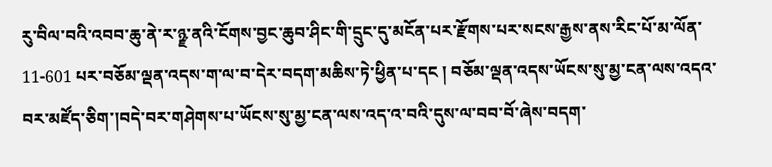རུ་བིལ་བའི་འབབ་ཆུ་ནེ་ར་ཉྫ་ནའི་ངོགས་བྱང་ཆུབ་ཤིང་གི་དྲུང་དུ་མངོན་པར་རྫོགས་པར་སངས་རྒྱས་ནས་རིང་པོ་མ་ལོན་ 11-601 པར་བཅོམ་ལྡན་འདས་ག་ལ་བ་དེར་བདག་མཆིས་ཏེ་ཕྱིན་པ་དང ། བཅོམ་ལྡན་འདས་ཡོངས་སུ་མྱ་ངན་ལས་འདའ་བར་མཛོད་ཅིག་།བདེ་བར་གཤེགས་པ་ཡོངས་སུ་མྱ་ངན་ལས་འད་འ་བའི་དུས་ལ་བབ་བོ་ཞེས་བདག་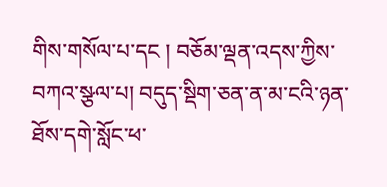གིས་གསོལ་པ་དང ། བཅོམ་ལྡན་འདས་ཀྱིས་བཀའ་སྩལ་པ། བདུད་སྡིག་ཅན་ན་མ་ངའི་ཉན་ཐོས་དགེ་སློང་ཕ་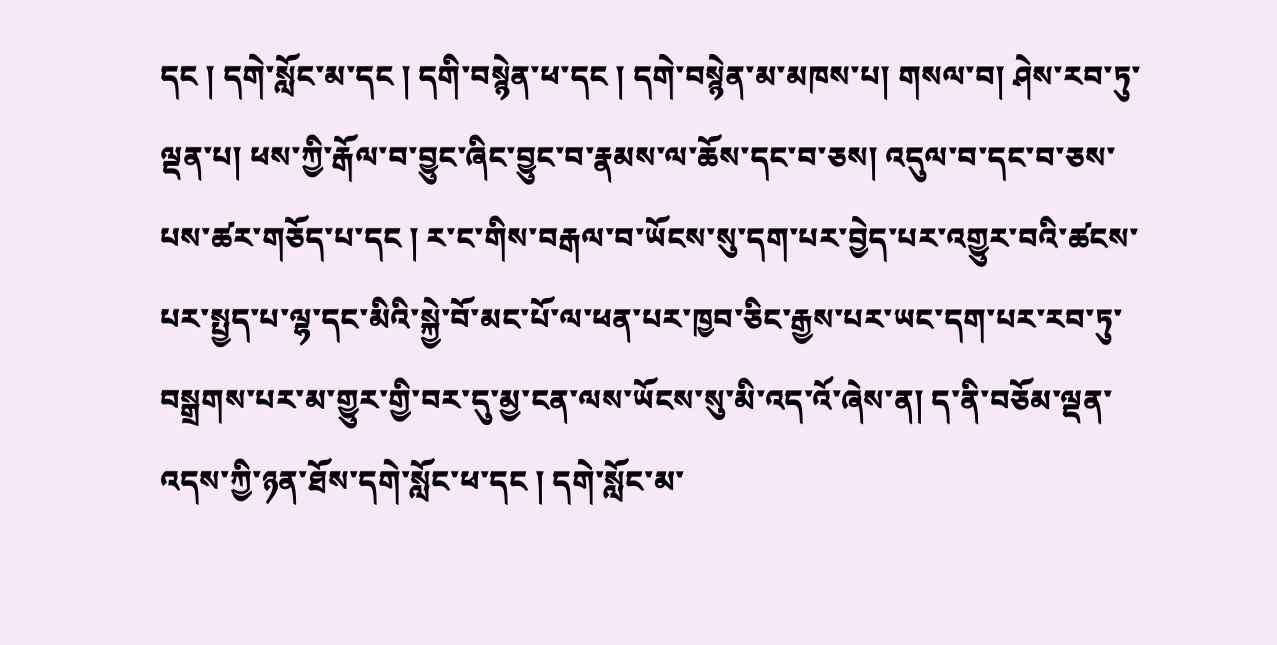དང ། དགེ་སློང་མ་དང ། དགི་བསྙེན་ཕ་དང ། དགེ་བསྙེན་མ་མཁས་པ། གསལ་བ། ཤེས་རབ་ཏུ་ལྡན་པ། ཕས་ཀྱི་རྒོལ་བ་བྱུང་ཞིང་བྱུང་བ་རྣམས་ལ་ཆོས་དང་བ་ཅས། འདུལ་བ་དང་བ་ཅས་པས་ཚར་གཅོད་པ་དང ། ར་ང་གིས་བརྒལ་བ་ཡོངས་སུ་དག་པར་བྱེད་པར་འགྱུར་བའི་ཚངས་པར་སྤྱད་པ་ལྷ་དང་མིའི་སྐྱེ་བོ་མང་པོ་ལ་ཕན་པར་ཁྱབ་ཅིང་རྒྱས་པར་ཡང་དག་པར་རབ་ཏུ་བསྒྲགས་པར་མ་གྱུར་གྱི་བར་དུ་མྱ་ངན་ལས་ཡོངས་སུ་མི་འད་འོ་ཞེས་ན། ད་ནི་བཅོམ་ལྡན་འདས་ཀྱི་ཉན་ཐོས་དགེ་སློང་ཕ་དང ། དགེ་སློང་མ་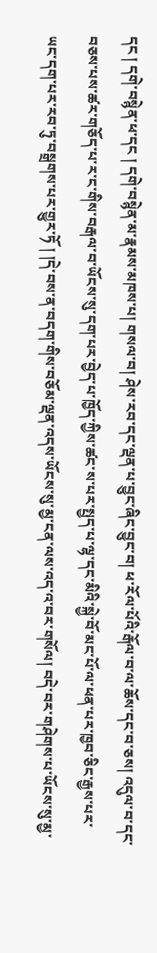དང ། དགེ་བསྙེན་ཕ་དང ། དགེ་བསྙེན་མ་རྣམས་མཁས་པ། གསལ་བ། ཤེས་རབ་དང་ལྡན་པ་བྱུང་ཞིང་བྱུང་བ། ཕ་རོལ་པོའི་རྒོལ་བ་ལ་ཆོས་དང་བ་ཅས། འདུལ་བ་དང་བཅས་པས་ཚར་གཅོད་པ་ར་ང་གིས་བརྒལ་བ་ཡོངས་སུ་དག་པར་བྱེད་པ་ཁྱོད་ཀྱིས་ཚང་ས་པར་སྤྱད་པ་ལྷ་དང་མིའི་སྐྱེ་བོ་མང་པོ་ལ་ཕན་པར་ཁྱབ་ཅིང་རྒྱས་པར་ཡང་དག་པར་རབ་ཏུ་བསྒྲགས་པར་གྱུར་ཏོ ། །དེ་བས་ན་བདག་གིས་བཅོམ་ལྡན་འདས་ཡོངས་སུ་མྱ་ངན་ལས་འད་འ་བར་གསོལ། བདེ་བར་གཤེགས་པ་ཡོངས་སུ་མྱ་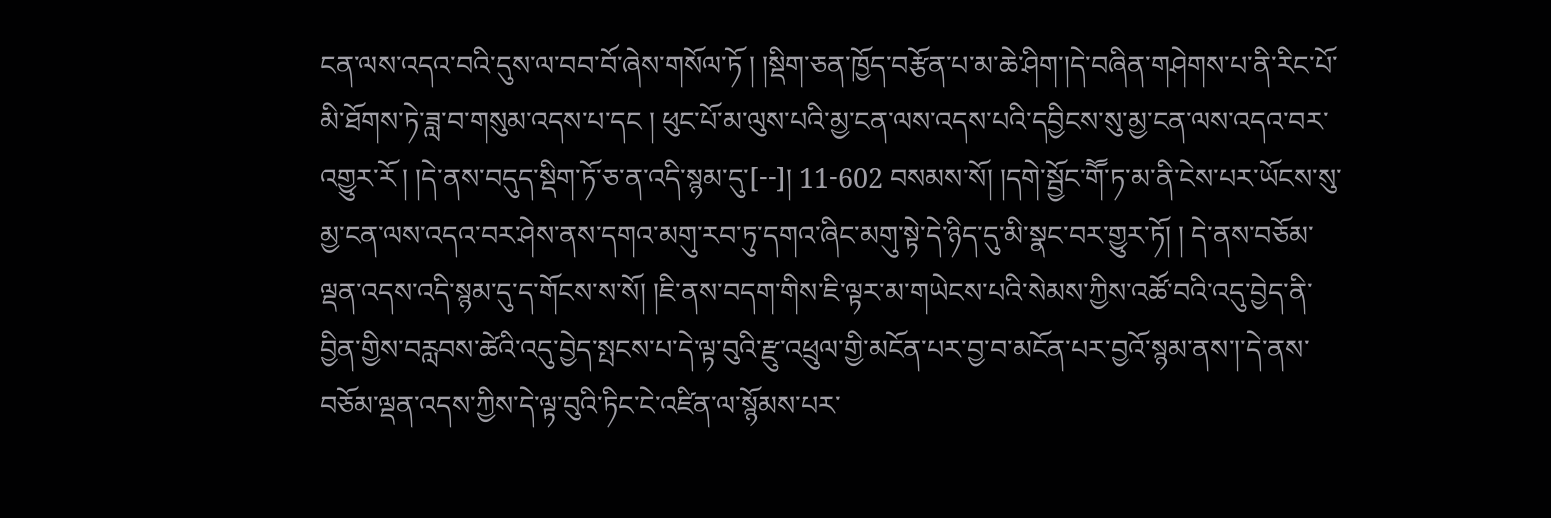ངན་ལས་འདའ་བའི་དུས་ལ་བབ་བོ་ཞེས་གསོལ་ཏོ ། །སྡིག་ཅན་ཁྱོད་བརྩོན་པ་མ་ཆེ་ཤིག་།དེ་བཞིན་གཤེགས་པ་ནི་རིང་པོ་མི་ཐོགས་ཏེ་ཟླ་བ་གསུམ་འདས་པ་དང ། ཕུང་པོ་མ་ལུས་པའི་མྱ་ངན་ལས་འདས་པའི་དབྱིངས་སུ་མྱ་ངན་ལས་འདའ་བར་འགྱུར་རོ ། །དེ་ནས་བདུད་སྡིག་ཏོ་ཅ་ན་འདི་སྙམ་དུ་[--]། 11-602 བསམས་སོ། །དགེ་སྦྱོང་གཽ་ཏ་མ་ནི་ངེས་པར་ཡོངས་སུ་མྱ་ངན་ལས་འདའ་བར་ཤེས་ནས་དགའ་མགུ་རབ་ཏུ་དགའ་ཞིང་མགུ་སྟེ་དེ་ཉིད་དུ་མི་སྣང་བར་གྱུར་ཏོ། ། དེ་ནས་བཅོམ་ལྡན་འདས་འདི་སྙམ་དུ་ད་གོངས་ས་སོ། །ཇི་ནས་བདག་གིས་ཇི་ལྟར་མ་གཡེངས་པའི་སེམས་ཀྱིས་འཚོ་བའི་འདུ་བྱེད་ནི་བྱིན་གྱིས་བརླབས་ཚེའི་འདུ་བྱེད་སྤངས་པ་དེ་ལྟ་བུའི་རྫུ་འཕྲུལ་གྱི་མངོན་པར་བྱ་བ་མངོན་པར་བྱའོ་སྙམ་ནས་།་དེ་ནས་བཅོམ་ལྡན་འདས་ཀྱིས་དེ་ལྟ་བུའི་ཏིང་ངེ་འཛིན་ལ་སྙོམས་པར་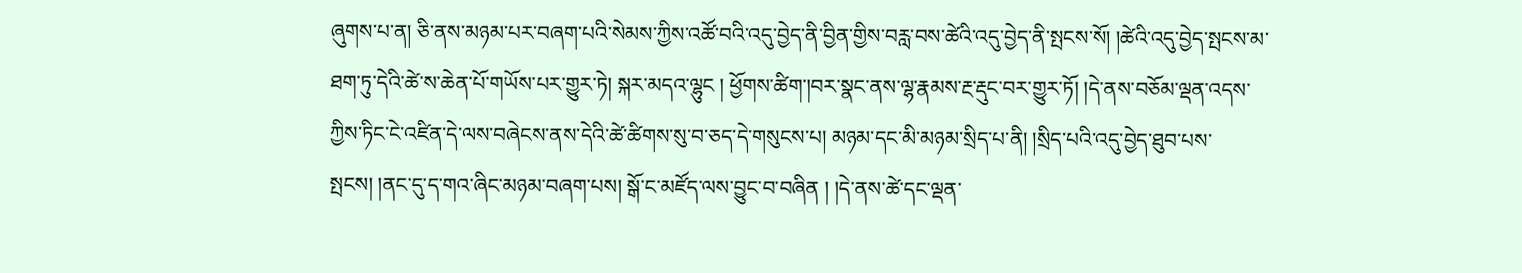ཞུགས་པ་ན། ཅི་ནས་མཉམ་པར་བཞག་པའི་སེམས་ཀྱིས་འཚོ་བའི་འདུ་བྱེད་ནི་བྱིན་གྱིས་བརླ་བས་ཚེའི་འདུ་བྱེད་ནི་སྤངས་སོ། །ཚེའི་འདུ་བྱེད་སྤངས་མ་ཐག་ཏུ་དེའི་ཚེ་ས་ཆེན་པོ་གཡོས་པར་གྱུར་ཏེ། སྐར་མདའ་ལྷུང ། ཕྱོགས་ཚིག་།བར་སྣང་ནས་ལྷ་རྣམས་རྔ་རྡུང་བར་གྱུར་ཏོ། །དེ་ནས་བཅོམ་ལྡན་འདས་ཀྱིས་ཏིང་ངེ་འཛིན་དེ་ལས་བཞེངས་ནས་དེའི་ཚེ་ཚིགས་སུ་བ་ཅད་དེ་གསུངས་པ། མཉམ་དང་མི་མཉམ་སྲིད་པ་ནི། །སྲིད་པའི་འདུ་བྱེད་ཐུབ་པས་སྤངས། །ནང་དུ་ད་གའ་ཞིང་མཉམ་བཞག་པས། སྒོ་ང་མཛོད་ལས་བྱུང་བ་བཞིན ། །དེ་ནས་ཚེ་དང་ལྡན་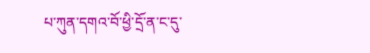པ་ཀུན་དགའ་བོ་ཕྱི་དྲོ་ན་ང་དུ་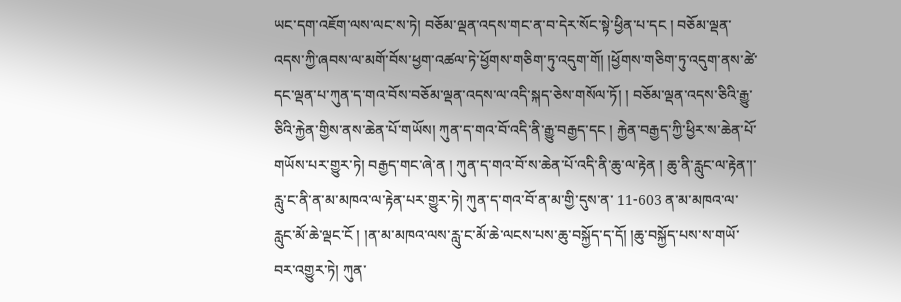ཡང་དག་འཇོག་ལས་ལང་ས་ཏེ། བཅོམ་ལྡན་འདས་གང་ན་བ་དེར་སོང་སྟེ་ཕྱིན་པ་དང ། བཅོམ་ལྡན་འདས་ཀྱི་ཞབས་ལ་མགོ་བོས་ཕྱག་འཚལ་ཏེ་ཕྱོགས་གཅིག་ཏུ་འདུག་གོ། །ཕྱོགས་གཅིག་ཏུ་འདུག་ནས་ཚེ་དང་ལྡན་པ་ཀུན་ད་གའ་བོས་བཅོམ་ལྡན་འདས་ལ་འདི་སྐད་ཅེས་གསོལ་ཏོ། ། བཅོམ་ལྡན་འདས་ཅིའི་རྒྱུ་ཅིའི་རྐྱེན་གྱིས་ནས་ཆེན་པོ་གཡོས། ཀུན་ད་གའ་བོ་འདི་ནི་རྒྱུ་བརྒྱད་དང ། རྐྱེན་བརྒྱད་ཀྱི་ཕྱིར་ས་ཆེན་པོ་གཡོས་པར་གྱུར་ཏེ། བརྒྱད་གང་ཞེ་ན ། ཀུན་ད་གའ་བོ་ས་ཆེན་པོ་འདི་ནི་ཆུ་ལ་རྟེན ། ཆུ་ནི་རླུང་ལ་རྟེན་།་རླུ་ང་ནི་ན་མ་མཁའ་ལ་རྟེན་པར་གྱུར་ཏེ། ཀུན་ད་གའ་བོ་ན་མ་གྱི་དུས་ན་ 11-603 ན་མ་མཁའ་ལ་རླུང་མོ་ཆེ་ལྡང་ངོ ། །ན་མ་མཁའ་ལས་རླུ་ང་མོ་ཆེ་ལངས་པས་ཆུ་བསྐྱོད་ད་དོ། །ཆུ་བསྐྱོད་པས་ས་གཡོ་བར་འགྱུར་ཏེ། ཀུན་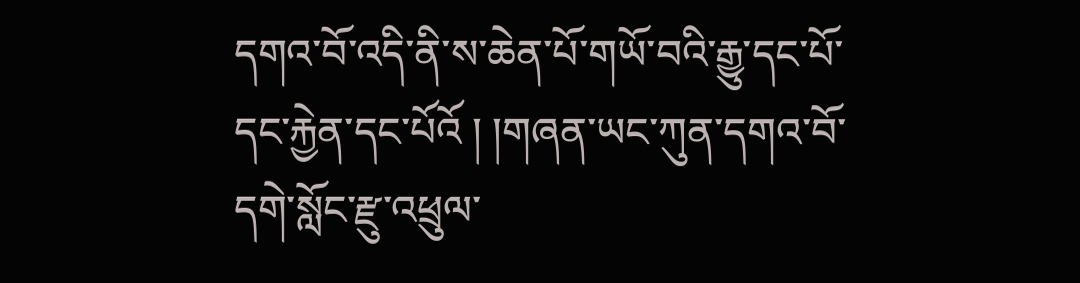དགའ་བོ་འདི་ནི་ས་ཆེན་པོ་གཡོ་བའི་རྒྱུ་དང་པོ་དང་རྐྱེན་དང་པོའོ ། །གཞན་ཡང་ཀུན་དགའ་བོ་དགེ་སློང་རྫུ་འཕྲུལ་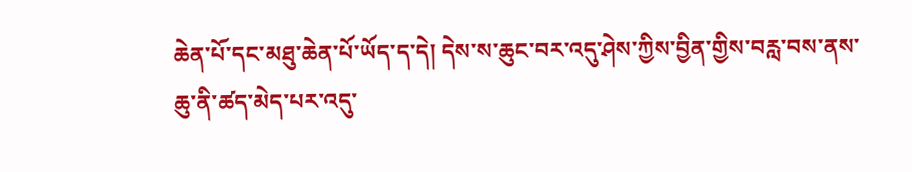ཆེན་པོ་དང་མཐུ་ཆེན་པོ་ཡོད་ད་དེ། དེས་ས་ཆུང་བར་འདུ་ཤེས་ཀྱིས་བྱིན་གྱིས་བརླ་བས་ནས་ཆུ་ནི་ཚད་མེད་པར་འདུ་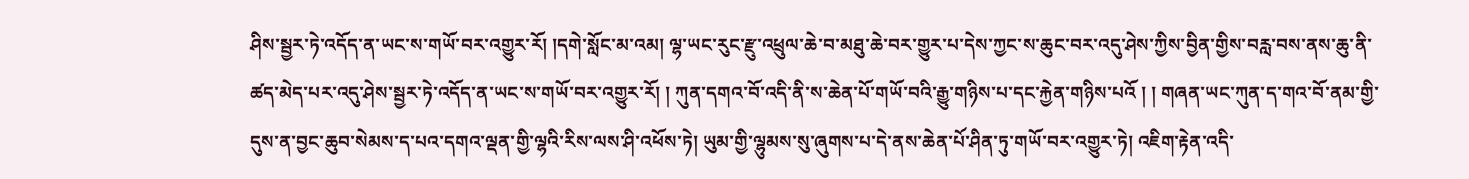ཤིས་སྦྱར་ཏེ་འདོད་ན་ཡང་ས་གཡོ་བར་འགྱུར་རོ། །དགེ་སློང་མ་འམ། ལྷ་ཡང་རུང་རྫུ་འཕྲུལ་ཆེ་བ་མཐུ་ཆེ་བར་གྱུར་པ་དེས་ཀྱང་ས་ཆུང་བར་འདུ་ཤེས་ཀྱིས་བྱིན་གྱིས་བརླ་བས་ནས་ཆུ་ནི་ཚད་མེད་པར་འདུ་ཤེས་སྦྱར་ཏེ་འདོད་ན་ཡང་ས་གཡོ་བར་འགྱུར་རོ། ། ཀུན་དགའ་བོ་འདི་ནི་ས་ཆེན་པོ་གཡོ་བའི་རྒྱུ་གཉིས་པ་དང་རྐྱེན་གཉིས་པའོ ། ། གཞན་ཡང་ཀུན་ད་གའ་བོ་ནམ་གྱི་དུས་ན་བྱང་ཆུབ་སེམས་ད་པའ་དགའ་ལྡན་གྱི་ལྷའི་རིས་ལས་ཤི་འཕོས་ཏེ། ཡུམ་གྱི་ལྷུམས་སུ་ཞུགས་པ་དེ་ནས་ཆེན་པོ་ཤིན་ཏུ་གཡོ་བར་འགྱུར་ཏེ། འཇིག་རྟེན་འདི་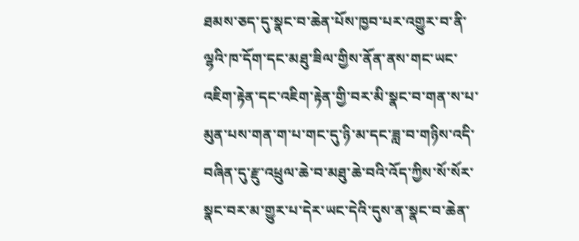ཐམས་ཅད་དུ་སྣང་བ་ཆེན་པོས་ཁྱབ་པར་འགྱུར་བ་ནི་ལྷའི་ཁ་དོག་དང་མཐུ་ཟིལ་གྱིས་ནོན་ནས་གང་ཡང་འཇིག་རྟེན་དང་འཇིག་རྟེན་གྱི་བར་མི་སྣང་བ་གན་ས་པ་མུན་པས་གན་ག་པ་གང་དུ་ཉི་མ་དང་ཟླ་བ་གཉིས་འདི་བཞིན་དུ་རྫུ་འཕྲུལ་ཆེ་བ་མཐུ་ཆེ་བའི་འོད་ཀྱིས་སོ་སོར་སྣང་བར་མ་གྱུར་པ་དེར་ཡང་དེའི་དུས་ན་སྣང་བ་ཆེན་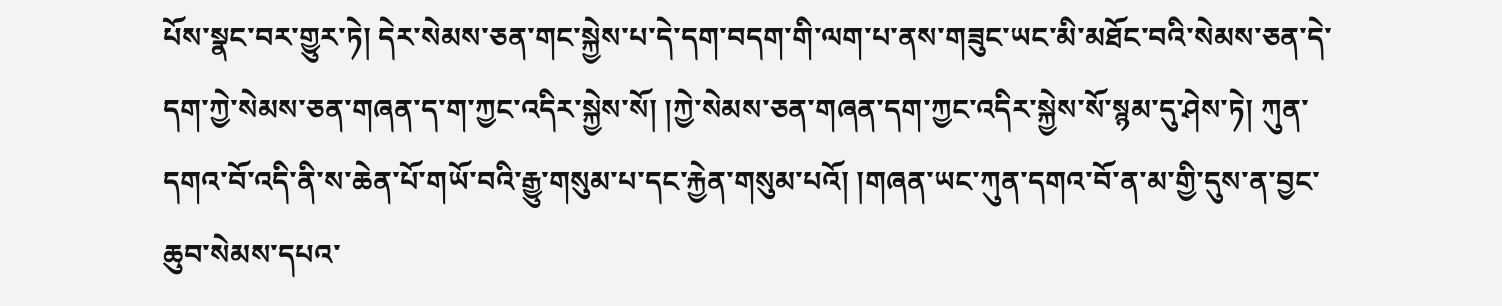པོས་སྣང་བར་གྱུར་ཏེ། དེར་སེམས་ཅན་གང་སྐྱེས་པ་དེ་དག་བདག་གི་ལག་པ་ནས་གཟུང་ཡང་མི་མཐོང་བའི་སེམས་ཅན་དེ་དག་ཀྱེ་སེམས་ཅན་གཞན་ད་ག་ཀྱང་འདིར་སྐྱེས་སོ། །ཀྱེ་སེམས་ཅན་གཞན་དག་ཀྱང་འདིར་སྐྱེས་སོ་སྙམ་དུ་ཤེས་ཏེ། ཀུན་དགའ་བོ་འདི་ནི་ས་ཆེན་པོ་གཡོ་བའི་རྒྱུ་གསུམ་པ་དང་རྐྱེན་གསུམ་པའོ། །གཞན་ཡང་ཀུན་དགའ་བོ་ན་མ་གྱི་དུས་ན་བྱང་ཆུབ་སེམས་དཔའ་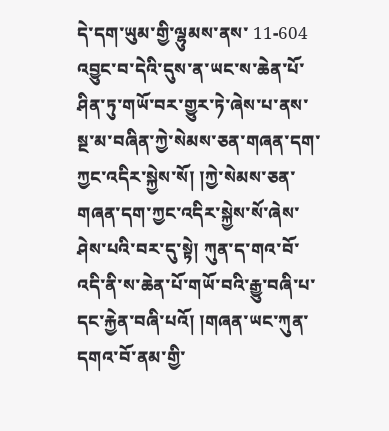དེ་དག་ཡུམ་གྱི་ལྷུམས་ནས་ 11-604 འབྱུང་བ་དེའི་དུས་ན་ཡང་ས་ཆེན་པོ་ཤིན་ཏུ་གཡོ་བར་གྱུར་ཏེ་ཞེས་པ་ནས་སྔ་མ་བཞིན་ཀྱེ་སེམས་ཅན་གཞན་དག་ཀྱང་འདིར་སྐྱེས་སོ། །ཀྱེ་སེམས་ཅན་གཞན་དག་ཀྱང་འདིར་སྐྱེས་སོ་ཞེས་ཤེས་པའི་བར་དུ་སྟེ། ཀུན་ད་གའ་བོ་འདི་ནི་ས་ཆེན་པོ་གཡོ་བའི་རྒྱུ་བཞི་པ་དང་རྐྱེན་བཞི་པའོ། །གཞན་ཡང་ཀུན་དགའ་བོ་ནམ་གྱི་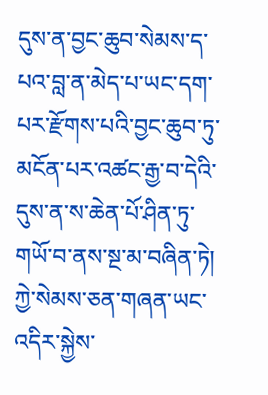དུས་ན་བྱང་ཆུབ་སེམས་ད་པའ་བླ་ན་མེད་པ་ཡང་དག་པར་རྫོགས་པའི་བྱང་ཆུབ་ཏུ་མངོན་པར་འཚང་རྒྱ་བ་དེའི་དུས་ན་ས་ཆེན་པོ་ཤིན་ཏུ་གཡོ་བ་ནས་སྔ་མ་བཞིན་ཏེ། ཀྱེ་སེམས་ཅན་གཞན་ཡང་འདིར་སྐྱེས་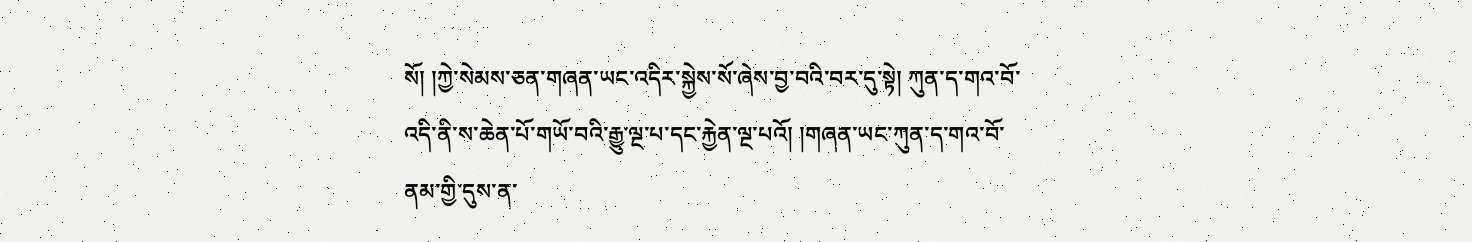སོ། །ཀྱེ་སེམས་ཅན་གཞན་ཡང་འདིར་སྐྱེས་སོ་ཞེས་བྱ་བའི་བར་དུ་སྟེ། ཀུན་ད་གའ་བོ་འདི་ནི་ས་ཆེན་པོ་གཡོ་བའི་རྒྱུ་ལྔ་པ་དང་རྐྱེན་ལྔ་པའོ། །གཞན་ཡང་ཀུན་ད་གའ་བོ་ནམ་གྱི་དུས་ན་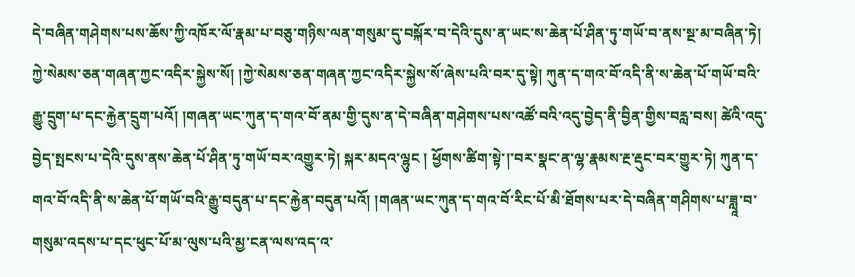དེ་བཞིན་གཤེགས་པས་ཆོས་ཀྱི་འཁོར་ལོ་རྣམ་པ་བཅུ་གཉིས་ལན་གསུམ་དུ་བསྐོར་བ་དེའི་དུས་ན་ཡང་ས་ཆེན་པོ་ཤིན་ཏུ་གཡོ་བ་ནས་སྔ་མ་བཞིན་ཏེ། ཀྱེ་སེམས་ཅན་གཞན་ཀྱང་འདིར་སྐྱེས་སོ། །ཀྱེ་སེམས་ཅན་གཞན་ཀྱང་འདིར་སྐྱེས་སོ་ཞེས་པའི་བར་དུ་སྟེ། ཀུན་ད་གའ་བོ་འདི་ནི་ས་ཆེན་པོ་གཡོ་བའི་རྒྱུ་དྲུག་པ་དང་རྐྱེན་དྲུག་པའོ། །གཞན་ཡང་ཀུན་ད་གའ་བོ་ནམ་གྱི་དུས་ན་དེ་བཞིན་གཤེགས་པས་འཚོ་བའི་འདུ་བྱེད་ནི་བྱིན་གྱིས་བརླ་བས། ཚེའི་འདུ་བྱེད་སྤངས་པ་དེའི་དུས་ནས་ཆེན་པོ་ཤིན་ཏུ་གཡོ་བར་འགྱུར་ཏེ། སྐར་མདའ་ལྷུང ། ཕྱོགས་ཚིག་སྟེ་།་བར་སྣང་ན་ལྷ་རྣམས་རྔ་རྡུང་བར་གྱུར་ཏེ། ཀུན་ད་གའ་བོ་འདི་ནི་ས་ཆེན་པོ་གཡོ་བའི་རྒྱུ་བདུན་པ་དང་རྐྱེན་བདུན་པའོ། །གཞན་ཡང་ཀུན་ད་གའ་བོ་རིང་པོ་མི་ཐོགས་པར་དེ་བཞིན་གཤིགས་པ་ཟླཱ་བ་གསུམ་འདས་པ་དང་ཕུང་པོ་མ་ལུས་པའི་མྱ་ངན་ལས་འད་འ་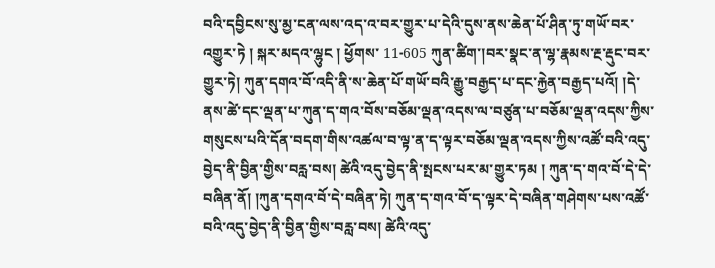བའི་དབྱིངས་སུ་མྱ་ངན་ལས་འད་འ་བར་གྱུར་པ་དེའི་དུས་ནས་ཆེན་པོ་ཤིན་ཏུ་གཡོ་བར་འགྱུར་ཏེ ། སྐར་མདའ་ལྷུང ། ཕྱོགས་ 11-605 ཀུན་ཚིག་།བར་སྣང་ན་ལྷ་རྣམས་རྔ་རྡུང་བར་གྱུར་ཏེ། ཀུན་དགའ་བོ་འདི་ནི་ས་ཆེན་པོ་གཡོ་བའི་རྒྱུ་བརྒྱད་པ་དང་རྐྱེན་བརྒྱད་པའོ། །དེ་ནས་ཚེ་དང་ལྡན་པ་ཀུན་ད་གའ་བོས་བཅོམ་ལྡན་འདས་ལ་བཙུན་པ་བཅོམ་ལྡན་འདས་ཀྱིས་གསུངས་པའི་དོན་བདག་གིས་འཚལ་བ་ལྟ་ན་ད་ལྟར་བཅོམ་ལྡན་འདས་ཀྱིས་འཚོ་བའི་འདུ་བྱེད་ནི་བྱིན་གྱིས་བརླ་བས། ཚེའི་འདུ་བྱེད་ནི་སྤངས་པར་མ་གྱུར་ཏམ ། ཀུན་ད་གའ་བོ་དེ་དེ་བཞིན་ནོ། །ཀུན་དགའ་བོ་དེ་བཞིན་ཏེ། ཀུན་ད་གའ་བོ་ད་ལྟར་དེ་བཞིན་གཤེགས་པས་འཚོ་བའི་འདུ་བྱེད་ནི་བྱིན་གྱིས་བརླ་བས། ཚེའི་འདུ་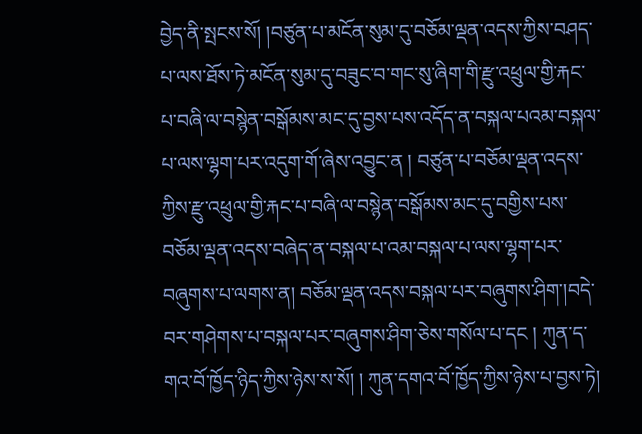བྱེད་ནི་སྤངས་སོ། །བཙུན་པ་མངོན་སུམ་དུ་བཅོམ་ལྡན་འདས་ཀྱིས་བཤད་པ་ལས་ཐོས་ཏེ་མངོན་སུམ་དུ་བཟུང་བ་གང་སུ་ཞིག་གི་རྫུ་འཕྲུལ་གྱི་རྐང་པ་བཞི་ལ་བསྙེན་བསྒོམས་མང་དུ་བྱས་པས་འདོད་ན་བསྐལ་པའམ་བསྐལ་པ་ལས་ལྷག་པར་འདུག་གོ་ཞེས་འབྱུང་ན ། བཙུན་པ་བཅོམ་ལྡན་འདས་ཀྱིས་རྫུ་འཕྲུལ་གྱི་རྐང་པ་བཞི་ལ་བསྙེན་བསྒོམས་མང་དུ་བགྱིས་པས་བཅོམ་ལྡན་འདས་བཞེད་ན་བསྐལ་པ་འམ་བསྐལ་པ་ལས་ལྷག་པར་བཞུགས་པ་ལགས་ན། བཅོམ་ལྡན་འདས་བསྐལ་པར་བཞུགས་ཤིག་།བདེ་བར་གཤེགས་པ་བསྐལ་པར་བཞུགས་ཤིག་ཅེས་གསོལ་པ་དང ། ཀུན་ད་གའ་བོ་ཁྱོད་ཉིད་ཀྱིས་ཉེས་ས་སོ། ། ཀུན་དགའ་བོ་ཁྱོད་ཀྱིས་ཉེས་པ་བྱས་ཏེ།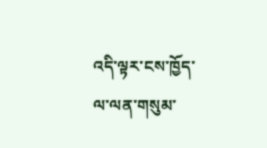འདི་ལྟར་ངས་ཁྱོད་ལ་ལན་གསུམ་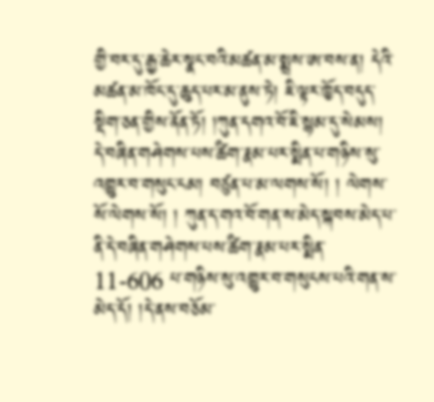གྱི་བར་དུ་རྒྱ་ཆེར་སྣང་བའི་མཚན་མ་སྨྲས་ཨ་བས་ན། དེའི་མཚན་མ་ཁོང་དུ་ཆུད་པར་མ་ནུས་ཏེ། ཇི་ལྟར་ཁྱོད་བདུད་སྡིག་ཅན་གྱིས་ནོན་ཏོ། །ཀུན་དགའ་བོ་ཇི་སྙམ་དུ་སེམས། དེ་བཞིན་གཤེགས་པས་ཚིག་རྣམ་པར་སྨིན་པ་གཉིས་སུ་འགྱུར་བ་གསུང་ངམ། བཙུན་པ་མ་ལགས་སོ། ། ལེགས་སོ་ལེགས་སོ། ། ཀུན་ད་གའ་བོ་གན་ས་མེད་སྐབས་མེད་པ་ནི་དེ་བཞིན་གཤེགས་པས་ཚིག་རྣམ་པར་སྨིན་ 11-606 པ་གཉིས་སུ་འགྱུར་བ་གསུངས་པའི་གན་ས་མེད་དོ། །དེ་ནས་བཅོམ་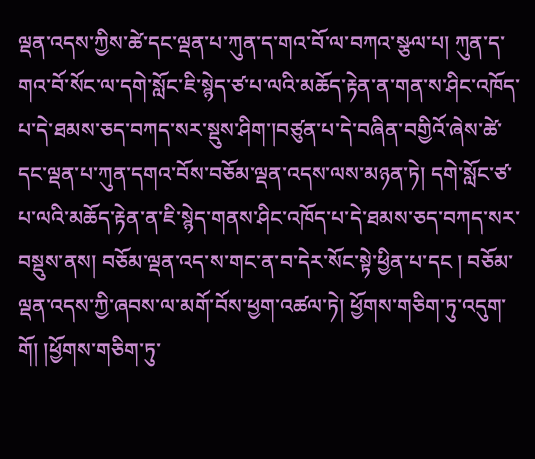ལྡན་འདས་ཀྱིས་ཚེ་དང་ལྡན་པ་ཀུན་ད་གའ་བོ་ལ་བཀའ་སྩལ་པ། ཀུན་ད་གའ་བོ་སོང་ལ་དགེ་སློང་ཇི་སྙེད་ཙ་པ་ལའི་མཆོད་རྟེན་ན་གན་ས་ཤིང་འཁོད་པ་དེ་ཐམས་ཅད་བཀད་སར་སྡུས་ཤིག་།བཙུན་པ་དེ་བཞིན་བགྱིའོ་ཞེས་ཚེ་དང་ལྡན་པ་ཀུན་དགའ་བོས་བཅོམ་ལྡན་འདས་ལས་མཉན་ཏེ། དགེ་སློང་ཙ་པ་ལའི་མཆོད་རྟེན་ན་ཇི་སྙེད་གནས་ཤིང་འཁོད་པ་དེ་ཐམས་ཅད་བཀད་སར་བསྡུས་ནས། བཅོམ་ལྡན་འད་ས་གང་ན་བ་དེར་སོང་སྟེ་ཕྱིན་པ་དང ། བཅོམ་ལྡན་འདས་ཀྱི་ཞབས་ལ་མགོ་བོས་ཕྱག་འཚལ་ཏེ། ཕྱོགས་གཅིག་ཏུ་འདུག་གོ། །ཕྱོགས་གཅིག་ཏུ་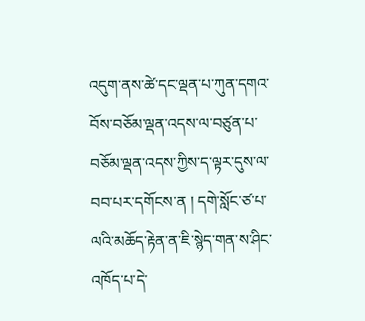འདུག་ནས་ཚེ་དང་ལྡན་པ་ཀུན་དགའ་བོས་བཅོམ་ལྡན་འདས་ལ་བཙུན་པ་བཅོམ་ལྡན་འདས་ཀྱིས་ད་ལྟར་དུས་ལ་བབ་པར་དགོངས་ན ། དགེ་སློང་ཙ་པ་ལའི་མཆོད་རྟེན་ན་ཇི་སྙེད་གན་ས་ཤིང་འཁོད་པ་དེ་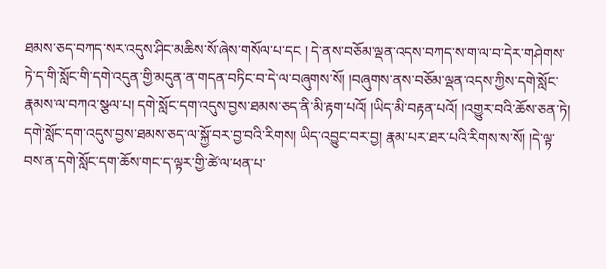ཐམས་ཅད་བཀད་སར་འདུས་ཤིང་མཆིས་སོ་ཞེས་གསོལ་པ་དང ། དེ་ནས་བཅོམ་ལྡན་འདས་བཀད་ས་ག་ལ་བ་དེར་གཤེགས་ཏེ་ད་གི་སློང་གི་དགེ་འདུན་གྱི་མདུན་ན་གདན་བཏིང་བ་དེ་ལ་བཞུགས་སོ། །བཞུགས་ནས་བཅོམ་ལྡན་འདས་ཀྱིས་དགེ་སློང་རྣམས་ལ་བཀའ་སྩལ་པ། དགེ་སློང་དག་འདུས་བྱས་ཐམས་ཅད་ནི་མི་རྟག་པའོ། །ཡིད་མི་བརྟན་པའོ། །འགྱུར་བའི་ཆོས་ཅན་ཏེ། དགེ་སློང་དག་འདུས་བྱས་ཐམས་ཅད་ལ་སྐྱོ་བར་བྱ་བའི་རིགས། ཡིད་འབྱུང་བར་བྱ། རྣམ་པར་ཐར་པའི་རིགས་ས་སོ། །དེ་ལྟ་བས་ན་དགེ་སློང་དག་ཆོས་གང་ད་ལྟར་གྱི་ཚེ་ལ་ཕན་པ་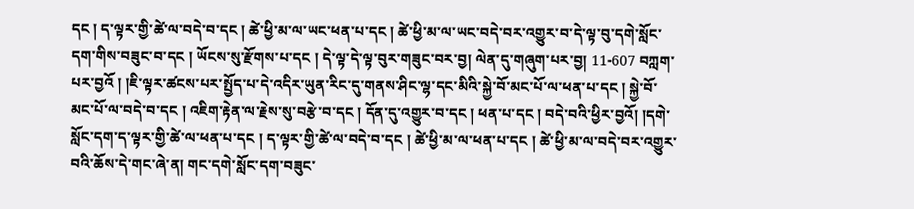དང ། ད་ལྟར་གྱི་ཚེ་ལ་བདེ་བ་དང ། ཚེ་ཕྱི་མ་ལ་ཡང་ཕན་པ་དང ། ཚེ་ཕྱི་མ་ལ་ཡང་བདེ་བར་འགྱུར་བ་དེ་ལྟ་བུ་དགེ་སློང་དག་གིས་བཟུང་བ་དང ། ཡོངས་སུ་རྫོགས་པ་དང ། དེ་ལྟ་དེ་ལྟ་བུར་གཟུང་བར་བྱ། ལེན་དུ་གཞུག་པར་བྱ། 11-607 བཀླག་པར་བྱའོ ། །ཇི་ལྟར་ཚངས་པར་སྤྱོད་པ་དེ་འདིར་ཡུན་རིང་དུ་གནས་ཤིང་ལྷ་དང་མིའི་སྐྱེ་བོ་མང་པོ་ལ་ཕན་པ་དང ། སྐྱེ་བོ་མང་པོ་ལ་བདེ་བ་དང ། འཇིག་རྟེན་ལ་རྗེས་སུ་བརྩེ་བ་དང ། དོན་དུ་འགྱུར་བ་དང ། ཕན་པ་དང ། བདེ་བའི་ཕྱིར་བྱའོ། །དགེ་སློང་དག་ད་ལྟར་གྱི་ཚེ་ལ་ཕན་པ་དང ། ད་ལྟར་གྱི་ཚེ་ལ་བདེ་བ་དང ། ཚེ་ཕྱི་མ་ལ་ཕན་པ་དང ། ཚེ་ཕྱི་མ་ལ་བདེ་བར་འགྱུར་བའི་ཆོས་དེ་གང་ཞེ་ན། གང་དགེ་སློང་དག་བཟུང་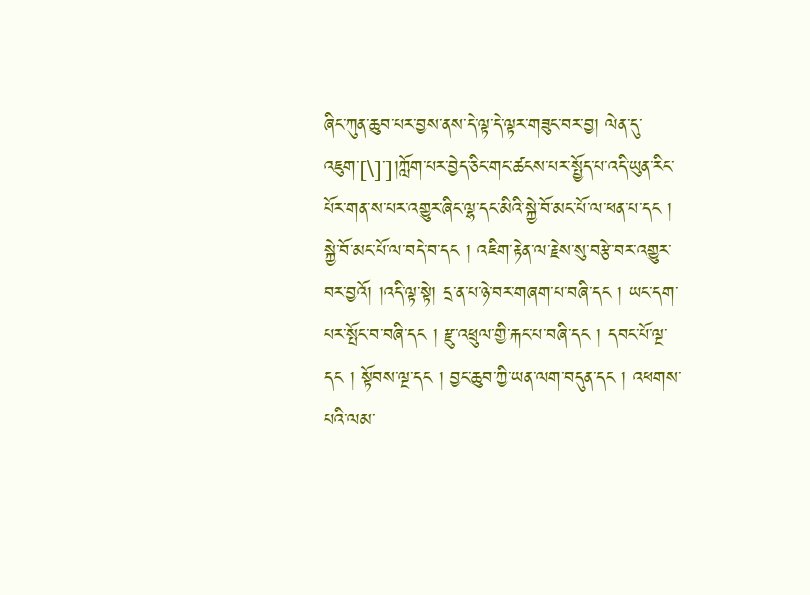ཞིང་ཀུན་ཆུབ་པར་བྱས་ནས་དེ་ལྟ་དེ་ལྟར་གཟུང་བར་བྱ། ལེན་དུ་འཇུག་[\]་]།ཀློག་པར་བྱེད་ཅིང་གང་ཚངས་པར་སྤྱོད་པ་འདི་ཡུན་རིང་པོར་གན་ས་པར་འགྱུར་ཞིང་ལྷ་དང་མིའི་སྐྱེ་བོ་མང་པོ་ལ་ཕན་པ་དང ། སྐྱེ་བོ་མང་པོ་ལ་བདེ་བ་དང ། འཇིག་རྟེན་ལ་རྗེས་སུ་བརྩེ་བར་འགྱུར་བར་བྱའོ། །འདི་ལྟ་སྟེ། དྲ་ན་པ་ཉེ་བར་གཞག་པ་བཞི་དང ། ཡང་དག་པར་སྤོང་བ་བཞི་དང ། རྫུ་འཕྲུལ་གྱི་རྐང་པ་བཞི་དང ། དབང་པོ་ལྔ་དང ། སྟོབས་ལྔ་དང ། བྱང་ཆུབ་ཀྱི་ཡན་ལག་བདུན་དང ། འཕགས་པའི་ལམ་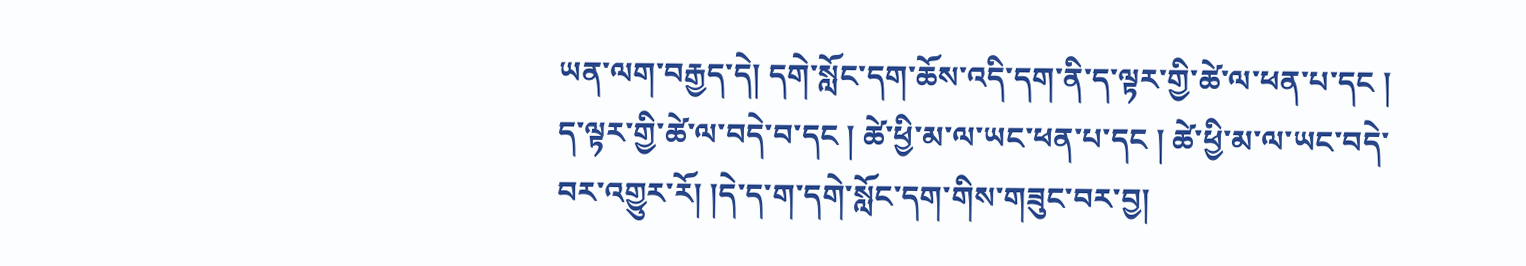ཡན་ལག་བརྒྱད་དེ། དགེ་སློང་དག་ཆོས་འདི་དག་ནི་ད་ལྟར་གྱི་ཚེ་ལ་ཕན་པ་དང ། ད་ལྟར་གྱི་ཚེ་ལ་བདེ་བ་དང ། ཚེ་ཕྱི་མ་ལ་ཡང་ཕན་པ་དང ། ཚེ་ཕྱི་མ་ལ་ཡང་བདེ་བར་འགྱུར་རོ། །དེ་ད་ག་དགེ་སློང་དག་གིས་གཟུང་བར་བྱ།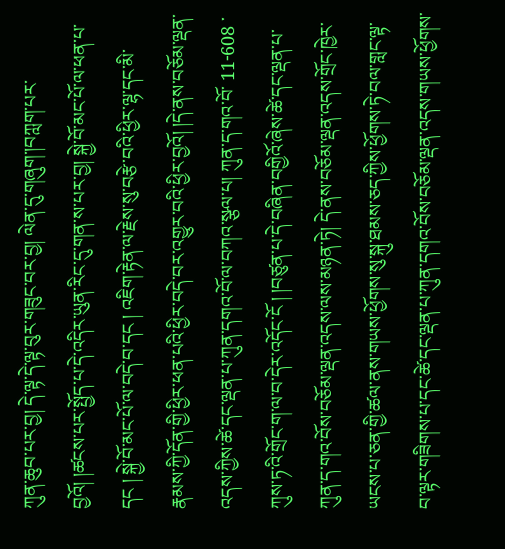ཀུན་ཆུབ་པར་བྱ། དེ་ལྟ་དེ་ལྟ་བུར་གཟུང་བར་བྱ། ལེན་དུ་གཞུག་།བཀླག་པར་བྱའོ། །ཚངས་པར་སྤྱོད་པ་དེ་འདིར་ཡུན་རིང་དུ་གན་ས་པར་བྱ། སྐྱེ་བོ་མང་པོ་ལ་ཕན་པ་དང ། སྐྱེ་བོ་མང་པོ་ལ་བདེ་བ་དང ། འཇིག་རྟེན་ལ་རྗེས་སུ་བརྩེ་བའི་ཕྱིར་ལྷ་དང་མི་རྣམས་ཀྱི་དོན་གྱི་ཕྱིར་ཕན་པའི་ཕྱིར་བདེ་བར་འགྱུར་བའི་ཕྱིར་བྱའོ། །དེ་ནས་བཅོམ་ལྡན་འདས་ཀྱིས་ཚེ་དང་ལྡན་པ་ཀུན་དགའ་བོ་ལ་བཀའ་སྩལ་པ། ཀུན་ད་གའ་བོ་ 11-608 ་ཀུས་ཏ་འི་གྲོང་ག་ལ་བ་དེར་འདོང་ངོ ། །བཙུན་པ་དེ་བཞིན་བགྱིའོ་ཞེས་ཚེ་དང་ལྡན་པ་ཀུན་ད་གའ་བོས་བཅོམ་ལྡན་འདས་ལས་མཉན་ཏེ། དེ་ནས་བཅོམ་ལྡན་འདས་གྲོང་ཁྱེར་ཡངས་པ་ཅན་གྱི་ཚལ་ནས་གཡས་ཕྱོགས་སུ་སྐུ་ཐམས་ཅད་ཀྱིས་ཕྱོགས་ཏེ་བལ་གླང་ལྟ་བ་ལྟར་གཟིགས་པ་དང་ཚེ་དང་ལྡན་པ་ཀུན་དགའ་བོས་བཅོམ་ལྡན་འདས་གཡས་ཕྱོགས་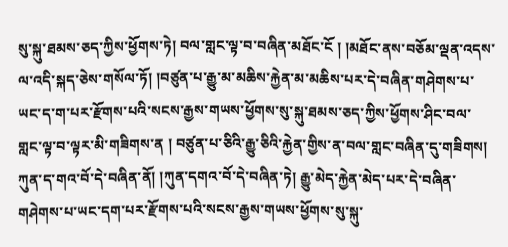སུ་སྐུ་ཐམས་ཅད་ཀྱིས་ཕྱོགས་ཏེ། བལ་གླང་ལྟ་བ་བཞིན་མཐོང་ངོ ། །མཐོང་ནས་བཅོམ་ལྡན་འདས་ལ་འདི་སྐད་ཅེས་གསོལ་ཏོ། །བཙུན་པ་རྒྱུ་མ་མཆིས་རྐྱེན་མ་མཆིས་པར་དེ་བཞིན་གཤེགས་པ་ཡང་ད་ག་པར་རྫོགས་པའི་སངས་རྒྱས་གཡས་ཕྱོགས་སུ་སྐུ་ཐམས་ཅད་ཀྱིས་ཕྱོགས་ཤིང་བལ་གླང་ལྟ་བ་ལྟར་མི་གཟིགས་ན ། བཙུན་པ་ཅིའི་རྒྱུ་ཅིའི་རྐྱེན་གྱིས་ན་བལ་གླང་བཞིན་དུ་གཟིགས། ཀུན་ད་གའ་བོ་དེ་བཞིན་ནོ། །ཀུན་དགའ་བོ་དེ་བཞིན་ཏེ། རྒྱུ་མེད་རྐྱེན་མེད་པར་དེ་བཞིན་གཤེགས་པ་ཡང་དག་པར་རྫོགས་པའི་སངས་རྒྱས་གཡས་ཕྱོགས་སུ་སྐུ་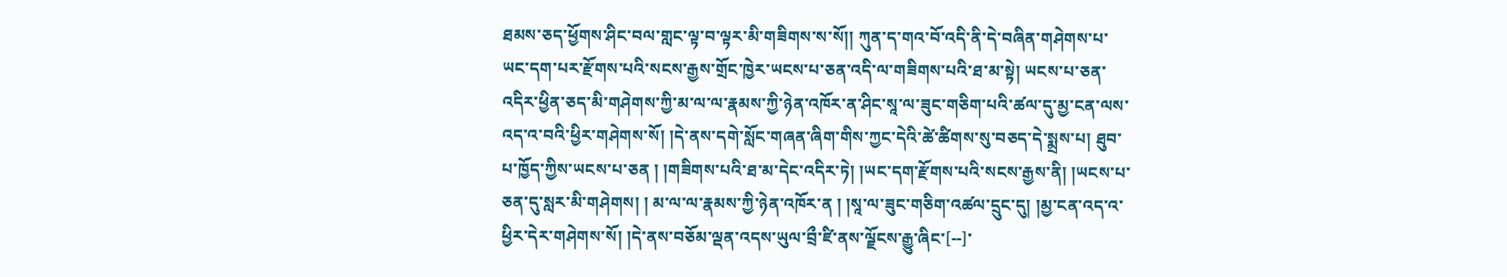ཐམས་ཅད་ཕྱོགས་ཤིང་བལ་གླང་ལྟ་བ་ལྟར་མི་གཟིགས་ས་སོ།། ཀུན་ད་གའ་བོ་འདི་ནི་དེ་བཞིན་གཤེགས་པ་ཡང་དག་པར་རྫོགས་པའི་སངས་རྒྱས་གྲོང་ཁྱེར་ཡངས་པ་ཅན་འདི་ལ་གཟིགས་པའི་ཐ་མ་སྟེ། ཡངས་པ་ཅན་འདིར་ཕྱིན་ཅད་མི་གཤེགས་ཀྱི་མ་ལ་ལ་རྣམས་ཀྱི་ཉེན་འཁོར་ན་ཤིང་སཱ་ལ་ཟུང་གཅིག་པའི་ཚལ་དུ་མྱ་ངན་ལས་འད་འ་བའི་ཕྱིར་གཤེགས་སོ། །དེ་ནས་དགེ་སློང་གཞན་ཞིག་གིས་ཀྱང་དེའི་ཚེ་ཚིགས་སུ་བཅད་དེ་སྨྲས་པ། ཐུབ་པ་ཁྱོད་ཀྱིས་ཡངས་པ་ཅན ། །གཟིགས་པའི་ཐ་མ་དེང་འདིར་ཏེ། །ཡང་དག་རྫོགས་པའི་སངས་རྒྱས་ནི། །ཡངས་པ་ཅན་དུ་སླར་མི་གཤེགས། ། མ་ལ་ལ་རྣམས་ཀྱི་ཉེན་འཁོར་ན ། །སཱ་ལ་ཟུང་གཅིག་འཚལ་དྲུང་དུ། །མྱ་ངན་འད་འ་ཕྱིར་དེར་གཤེགས་སོ། །དེ་ནས་བཅོམ་ལྡན་འདས་ཡུལ་བྲྀ་ཛི་ནས་ལྗོངས་རྒྱུ་ཞིང་[--]་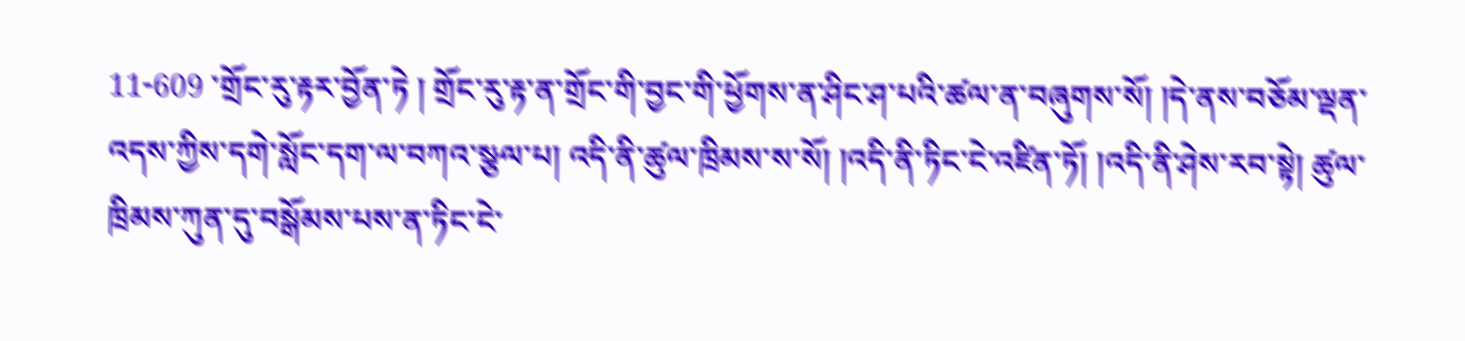11-609 ་གྲོང་རུ་རྟར་བྱོན་ཏེ ། གྲོང་རུ་རྟ་ན་གྲོང་གི་བྱང་གི་ཕྱོགས་ན་ཤིང་ཤ་པའི་ཚལ་ན་བཞུགས་སོ། །དེ་ནས་བཅོམ་ལྡན་འདས་ཀྱིས་དགེ་སློང་དག་ལ་བཀའ་སྩལ་པ། འདི་ནི་ཚུལ་ཁྲིམས་ས་སོ། །འདི་ནི་ཏིང་ངེ་འཛིན་ཏོ། །འདི་ནི་ཤེས་རབ་སྟེ། ཚུལ་ཁྲིམས་ཀུན་དུ་བསྒོམས་པས་ན་ཏིང་ངེ་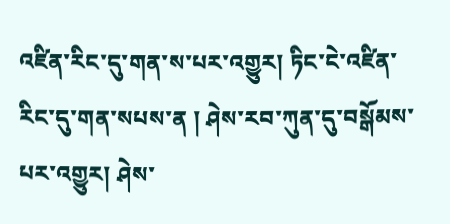འཛིན་རིང་དུ་གན་ས་པར་འགྱུར། ཏིང་ངེ་འཛིན་རིང་དུ་གན་སཔས་ན ། ཤེས་རབ་ཀུན་དུ་བསྒོམས་པར་འགྱུར། ཤེས་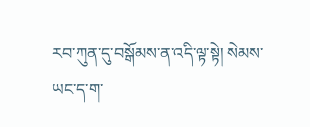རབ་ཀུན་དུ་བསྒོམས་ན་འདི་ལྟ་སྟེ། སེམས་ཡང་ད་ག་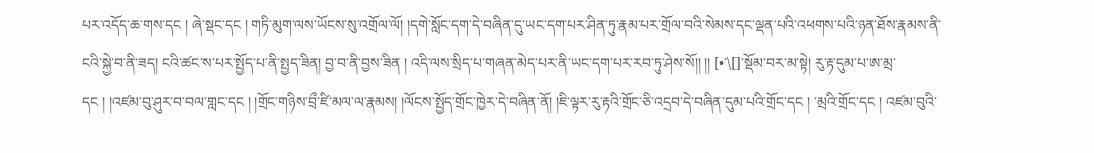པར་འདོད་ཆ་གས་དང ། ཞེ་སྡང་དང ། གཏི་མུག་ལས་ཡོངས་སུ་འགྲོལ་ལོ། །དགེ་སློང་དག་དེ་བཞིན་དུ་ཡང་དག་པར་ཤིན་ཏུ་རྣམ་པར་གྲོལ་བའི་སེམས་དང་ལྡན་པའི་འཕགས་པའི་ཉན་ཐོས་རྣམས་ནི་ངའི་སྐྱེ་བ་ནི་ཟད། ངའི་ཚང་ས་པར་སྤྱོད་པ་ནི་སྤྱད་ཟིན། བྱ་བ་ནི་བྱས་ཟིན ། འདི་ལས་སྲིད་པ་གཞན་མེད་པར་ནི་ཡང་དག་པར་རབ་ཏུ་ཤེས་སོ།། །། [•་\[]་སྡོམ་བར་མ་སྟེ། རུ་རྟ་དུམ་པ་ཨ་མྲ་དང ། །འཛམ་བུ་ཤུར་བ་བལ་གླང་དང ། །གྲོང་གཉིས་བྲྀ་ཛི་མལ་ལ་རྣམས། །ལོངས་སྤྱོད་གྲོང་ཁྱེར་དེ་བཞིན་ནོ། །ཇི་ལྟར་རུ་རྟའི་གྲོང་ཅི་འདྲབ་དེ་བཞིན་དུམ་པའི་གྲོང་དང ། ་མྲའི་གྲོང་དང ། འཛམ་བུའི་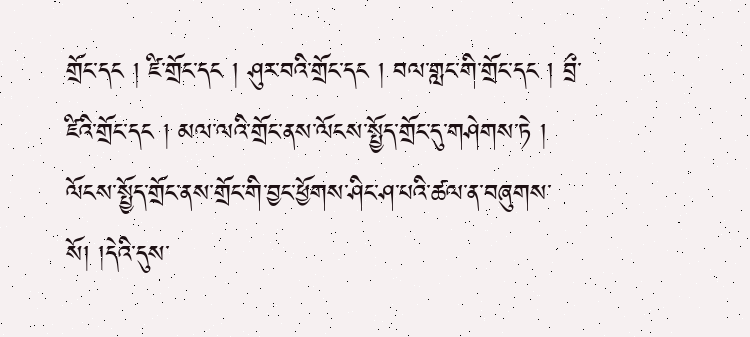གྲོང་དང ། ཛི་གྲོང་དང ། ཤུར་བའི་གྲོང་དང ། བལ་གླང་གི་གྲོང་དང ། བྲྀ་ཛིའི་གྲོང་དང ། མལ་ལའི་གྲོང་ནས་ལོངས་སྤྱོད་གྲོང་དུ་གཤེགས་ཏེ ། ལོངས་སྤྱོད་གྲོང་ནས་གྲོང་གི་བྱང་ཕྱོགས་ཤིང་ཤ་པའི་ཚལ་ན་བཞུགས་སོ། །དེའི་དུས་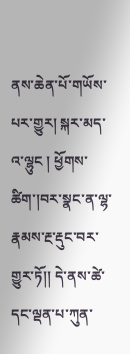ནས་ཆེན་པོ་གཡོས་པར་གྱུར། སྐར་མད་འ་ལྷུང ། ཕྱོགས་ཚིག་།བར་སྣང་ན་ལྷ་རྣམས་རྔ་རྡུང་བར་གྱུར་ཏོ།། དེ་ནས་ཚེ་དང་ལྡན་པ་ཀུན་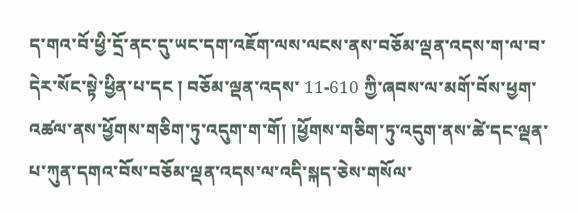ད་གའ་བོ་ཕྱི་དྲོ་ནང་དུ་ཡང་དག་འཇོག་ལས་ལངས་ནས་བཅོམ་ལྡན་འདས་ག་ལ་བ་དེར་སོང་སྟེ་ཕྱིན་པ་དང ། བཅོམ་ལྡན་འདས་ 11-610 ཀྱི་ཞབས་ལ་མགོ་བོས་ཕྱག་འཚལ་ནས་ཕྱོགས་གཅིག་ཏུ་འདུག་ག་གོ། །ཕྱོགས་གཅིག་ཏུ་འདུག་ནས་ཚེ་དང་ལྡན་པ་ཀུན་དགའ་བོས་བཅོམ་ལྡན་འདས་ལ་འདི་སྐད་ཅེས་གསོལ་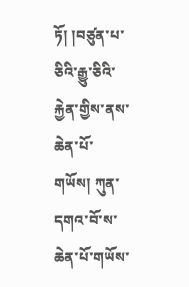ཏོ། །བཙུན་པ་ཅིའི་རྒྱུ་ཅིའི་རྐྱེན་གྱིས་ནས་ཆེན་པོ་གཡོས། ཀུན་དགའ་བོ་ས་ཆེན་པོ་གཡོས་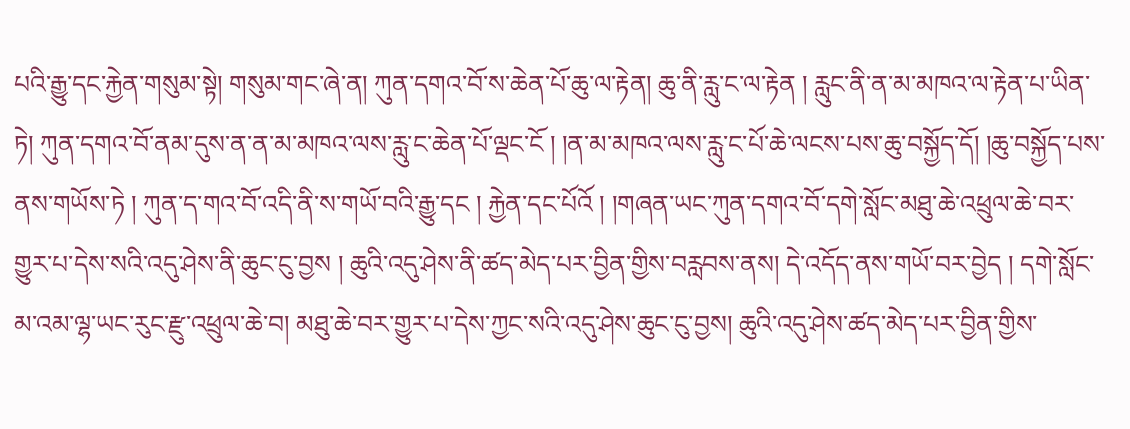པའི་རྒྱུ་དང་རྐྱེན་གསུམ་སྟེ། གསུམ་གང་ཞེ་ན། ཀུན་དགའ་བོ་ས་ཆེན་པོ་ཆུ་ལ་རྟེན། ཆུ་ནི་རླུ་ང་ལ་རྟེན ། རླུང་ནི་ན་མ་མཁའ་ལ་རྟེན་པ་ཡིན་ཏེ། ཀུན་དགའ་བོ་ནམ་དུས་ན་ན་མ་མཁའ་ལས་རླུ་ང་ཆེན་པོ་ལྡང་ངོ ། །ན་མ་མཁའ་ལས་རླུ་ང་པོ་ཆེ་ལངས་པས་ཆུ་བསྐྱོད་དོ། །ཆུ་བསྐྱོད་པས་ནས་གཡོས་ཏེ ། ཀུན་ད་གའ་བོ་འདི་ནི་ས་གཡོ་བའི་རྒྱུ་དང ། རྐྱེན་དང་པོའོ ། །གཞན་ཡང་ཀུན་དགའ་བོ་དགེ་སློང་མཐུ་ཆེ་འཕྲུལ་ཆེ་བར་གྱུར་པ་དེས་སའི་འདུ་ཤེས་ནི་ཆུང་ངུ་བྱས ། ཆུའི་འདུ་ཤེས་ནི་ཚད་མེད་པར་བྱིན་གྱིས་བརླབས་ནས། དེ་འདོད་ནས་གཡོ་བར་བྱེད ། དགེ་སློང་མ་འམ་ལྷ་ཡང་རུང་རྫུ་འཕྲུལ་ཆེ་བ། མཐུ་ཆེ་བར་གྱུར་པ་དེས་ཀྱང་སའི་འདུ་ཤེས་ཆུང་ངུ་བྱས། ཆུའི་འདུ་ཤེས་ཚད་མེད་པར་བྱིན་གྱིས་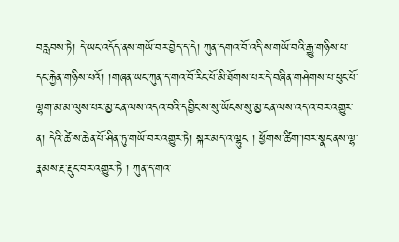བརླབས་ཏེ། དེ་ཡང་འདོད་ནས་གཡོ་བར་བྱེད་ད་དེ། ཀུན་དགའ་བོ་འདི་ས་གཡོ་བའི་རྒྱུ་གཉིས་པ་དང་རྐྱེན་གཉིས་པའོ། །གཞན་ཡང་ཀུན་ད་གའ་བོ་རིང་པོ་མི་ཐོགས་པར་དེ་བཞིན་གཤེགས་པ་ཕུང་པོ་ལྷག་མ་མ་ལུས་པར་མྱ་ངན་ལས་འདའ་བའི་དབྱིང་ས་སུ་ཡོངས་སུ་མྱ་ངན་ལས་འད་འ་བར་འགྱུར་ན། དེའི་ཚེ་ས་ཆེན་པོ་ཤིན་ཏུ་གཡོ་བར་འགྱུར་ཏེ། སྐར་མད་འ་ལྷུང ། ཕྱོགས་ཚིག་།བར་སྣང་ནས་ལྷ་རྣམས་རྔ་རྡུང་བར་འགྱུར་ཏེ ། ཀུན་ད་གའ་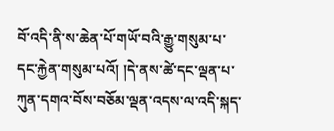བོ་འདི་ནི་ས་ཆེན་པོ་གཡོ་བའི་རྒྱུ་གསུམ་པ་དང་རྐྱེན་གསུམ་པའོ། །དེ་ནས་ཚེ་དང་ལྡན་པ་ཀུན་དགའ་བོས་བཅོམ་ལྡན་འདས་ལ་འདི་སྐད་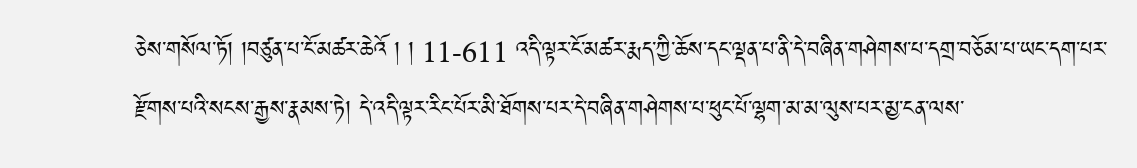ཅེས་གསོལ་ཏོ། །བཙུན་པ་ངོ་མཚར་ཆེའོ ། ། 11-611 འདི་ལྟར་ངོ་མཚར་རྨད་ཀྱི་ཆོས་དང་ལྡན་པ་ནི་དེ་བཞིན་གཤེགས་པ་དགྲ་བཅོམ་པ་ཡང་དག་པར་རྫོགས་པའི་སངས་རྒྱས་རྣམས་ཏེ། དེ་འདི་ལྟར་རིང་པོར་མི་ཐོགས་པར་དེ་བཞིན་གཤེགས་པ་ཕུང་པོ་ལྷག་མ་མ་ལུས་པར་མྱ་ངན་ལས་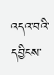འདའ་བའི་དབྱིངས་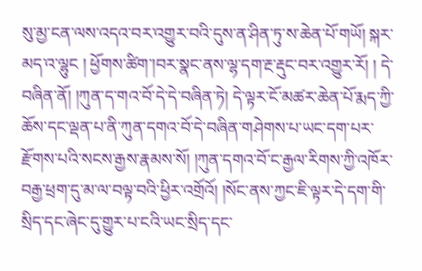སུ་མྱ་ངན་ལས་འདའ་བར་འགྱུར་བའི་དུས་ན་ཤིན་ཏུ་ས་ཆེན་པོ་གཡོ། སྐར་མད་འ་ལྷུང ། ཕྱོགས་ཚིག་།བར་སྣང་ནས་ལྷ་དག་རྔ་རྡུང་བར་འགྱུར་རོ། ། དེ་བཞིན་ནོ། །ཀུན་ད་གའ་བོ་དེ་དེ་བཞིན་ཏེ། དེ་ལྟར་ངོ་མཚར་ཆེན་པོ་རྨད་ཀྱི་ཆོས་དང་ལྡན་པ་ནི་ཀུན་དགའ་བོ་དེ་བཞིན་གཤེགས་པ་ཡང་དག་པར་རྫོགས་པའི་སངས་རྒྱས་རྣམས་སོ། །ཀུན་དགའ་བོ་ང་རྒྱལ་རིགས་ཀྱི་འཁོར་བརྒྱ་ཕྲག་དུ་མ་ལ་བལྟ་བའི་ཕྱིར་འགྲོའོ། །སོང་ནས་ཀྱང་ཇི་ལྟར་དེ་དག་གི་སྲིད་དང་ཞེང་དུ་གྱུར་པ་ངའི་ཡང་སྲིད་དང་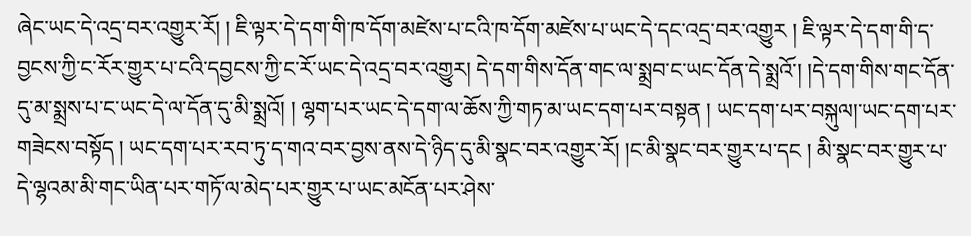ཞེང་ཡང་དེ་འདྲ་བར་འགྱུར་རོ། ། ཇི་ལྟར་དེ་དག་གི་ཁ་དོག་མཛེས་པ་ངའི་ཁ་དོག་མཛེས་པ་ཡང་དེ་དང་འདྲ་བར་འགྱུར ། ཇི་ལྟར་དེ་དག་གི་ད་བྱངས་ཀྱི་ང་རོར་གྱུར་པ་ངའི་དབྱངས་ཀྱི་ང་རོ་ཡང་དེ་འདྲ་བར་འགྱུར། དེ་དག་གིས་དོན་གང་ལ་སྨྲབ་ང་ཡང་དོན་དེ་སྨྲའོ་། །དེ་དག་གིས་གང་དོན་དུ་མ་སྨྲས་པ་ང་ཡང་དེ་ལ་དོན་དུ་མི་སྨྲའོ། ། ལྷག་པར་ཡང་དེ་དག་ལ་ཆོས་ཀྱི་གཏ་མ་ཡང་དག་པར་བསྟན ། ཡང་དག་པར་བསྐུལ།་ཡང་དག་པར་གཟེངས་བསྟོད ། ཡང་དག་པར་རབ་ཏུ་ད་གའ་བར་བྱས་ནས་དེ་ཉིད་དུ་མི་སྣང་བར་འགྱུར་རོ། །ང་མི་སྣང་བར་གྱུར་པ་དང ། མི་སྣང་བར་གྱུར་པ་དེ་ལྷའམ་མི་གང་ཡིན་པར་གཏོ་ལ་མེད་པར་གྱུར་པ་ཡང་མངོན་པར་ཤེས་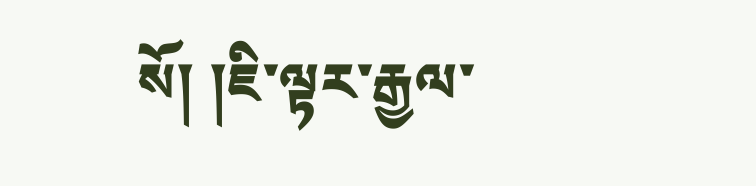སོ། །ཇི་ལྟར་རྒྱལ་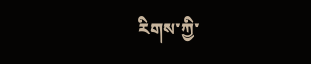རིགས་ཀྱི་